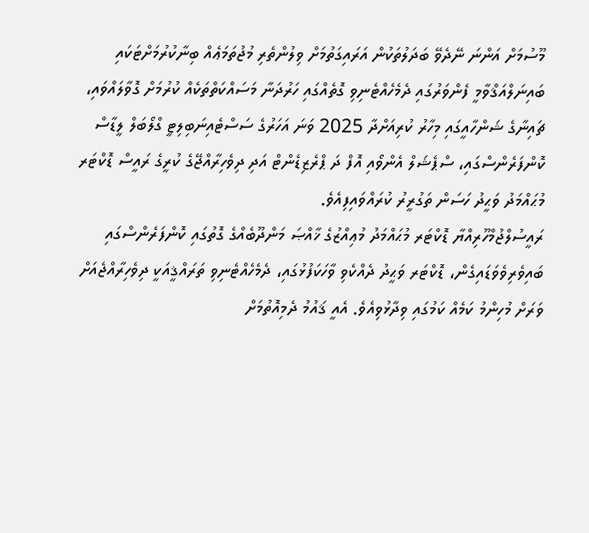މޫސުމަށް އަންނަ ނޭދެވޭ ބަދަލުތަކުން އަރައިގަތުމަށް ވިލުންތެރި މުޖުތަމަޢެއް ބިނާކުރުމަށްޓަކައި ބައިނަލްއަޤްވާމީ ފެންވަރުގައި ދެމެހެއްޓެނިވި ގޮތެއްގައި ހަރުދަނާ މަސައްކަތްތަކެއް ކުރުމަށް ގޮވާލައްވައި، ޗައިނާގެ ޝަންހާއީގައި މިހާރު ކުރިއަށްދާ 2025 ވަނަ އަހަރުގެ ސަސްޓެއިނަބިލިޓީ ގްލޯބަލް ލީޑާސް ކޮންފަރެންސްގައި، ސްޕެޝަލް އެންވޯއި އޮފް ދަ ޕްރެޒިޑެންޓް އަދި ދިވެހިރާއްޖޭގެ ކުރީގެ ރައީސް ޑޮކްޓަރ މުޙައްމަދު ވަޙީދު ހަސަން ތަގުރީރު ކުރައްވައިފިއެވެ.
ރައީސުލްޖުމްހޫރިއްޔާ ޑޮކްޓަރ މުޙައްމަދު މުޢިއްޒުގެ ޚާއްޞަ މަންދޫބެއްގެ ގޮތުގައި ކޮންފަރެންސްގައި ބައިވެރިވެވަޑައިގެން، ޑޮކްޓަރ ވަޙީދު ދެއްކެވި ވާހަކަފުޅުގައި، ދެމެހެއްޓެނިވި ތަރައްޤީއަކީ ދިވެހިރާއްޖެއަށް ވަރަށް މުހިންމު ކަމެއް ކަމުގައި ވިދާޅުވިއެވެ. އެއީ ޤައުމު ދެމިއޮތުމަށް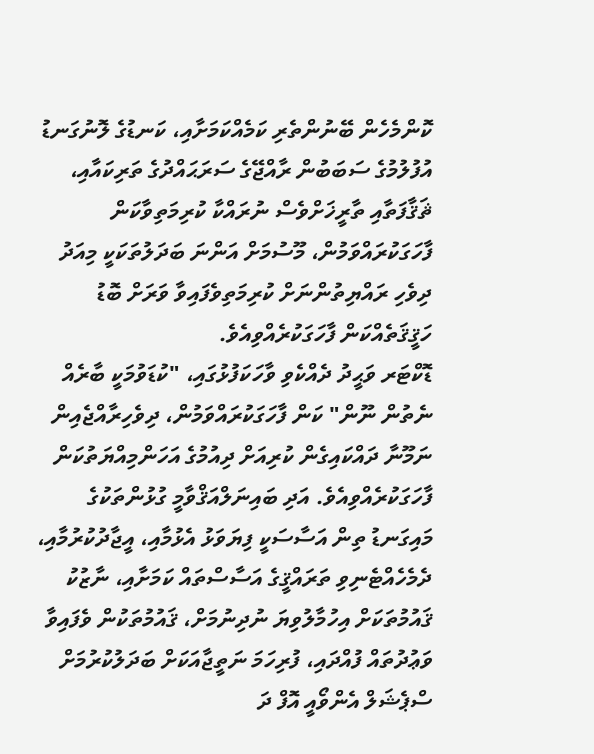ކޮންމެހެން ބޭނުންތެރި ކަމެއްކަމަށާއި، ކަނޑުގެ ލޮނުގަނޑު އުފުލުމުގެ ސަބަބުން ރާއްޖޭގެ ސަރަޙައްދުގެ ތަރިކައާއި، ޘަޤާފަތާއި ތާރީޚަށްވެސް ނުރައްކާ ކުރިމަތިވާކަން ފާހަގަކުރައްވަމުން، މޫސުމަށް އަންނަ ބަދަލުތަކަކީ މިއަދު ދިވެހި ރައްޔިތުންނަށް ކުރިމަތިވެފައިވާ ވަރަށް ބޮޑު ހަޤީޤަތެއްކަން ފާހަގަކުރެއްވިއެވެ.
ޑޮކްޓަރ ވަޙީދު ދެއްކެވި ވާހަކަފުޅުގައި، "ކުޑަވުމަކީ ބާރެއް ނެތުން ނޫން" ކަން ފާހަގަކުރައްވަމުން، ދިވެހިރާއްޖެއިން ނަމޫނާ ދައްކައިގެން ކުރިއަށް ދިއުމުގެ އަހަންމިއްޔަތުކަން ފާހަގަކުރެއްވިއެވެ. އަދި ބައިނަލްއަޤްވާމީ ގުޅުންތަކުގެ މައިގަނޑު ތިން އަސާސަކީ ފިޔަވަޅު އެޅުމާއި، އީޖާދުކުރުމާއި، ދެމެހެއްޓެނިވި ތަރައްޤީގެ އަސާސްތައް ކަމަށާއި، ނާޒުކު ޤައުމުތަކަށް އިހުމާލުވިޔަ ނުދިނުމަށް، ޤައުމުތަކުން ވެފައިވާ ވަޢުދުތައް ފުއްދައި، ފުރިހަމަ ނަތީޖާއަކަށް ބަދަލުކުރުމަށް ސްޕެޝަލް އެންވޯއީ އޮފް ދަ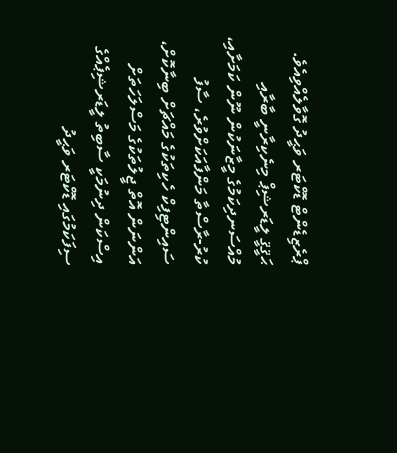ޕްރެޒިޑެންޓް ޑޮކްޓަރ ވަޙީދު ގޮވާލެއްވިއެވެ.
ޙަޤީޤީ ލީޑަރޝިޕް މިނެކިރާނީ ބާރާއި މުއްސަނދިކަމުގެ މީޒާނަކުން ނޫން ކަމަށާއި، ކުރު-ރާސްތާ މަންފާއަކަށްވުރެ، ސާފު ސައިންޓިފިކް ހެކިތަކުގެ މައްޗަށް ބިނާކޮށް، އަންނަން އޮތް ޖީލުތަކުގެ މަސްލަހަތަށް އިސްކަން ދިނުމަކީ ސާބިތު ލީޑަރޝިޕެއްގެ ސިފަކަމުގައި ޑޮކްޓަރ ވަޙީދު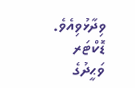ވިދާޅުވިއެވެ.
ޑޮކްޓަރ ވަޙީދުގެ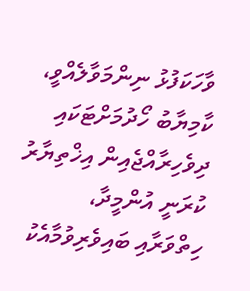ވާހަކަފުޅު ނިންމަވާލެއްވީ، ކާމިޔާބު ހޯދުމަށްޓަކައި ދިވެހިރާއްޖެއިން އިޚްތިޔާރު ކުރަނީ އުންމީދާ، ހިތްވަރާއި ބައިވެރިވުމާއެކު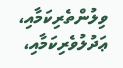ވިލުންތެރިކަމާއި، ޢަދުލުވެރިކަމާއި،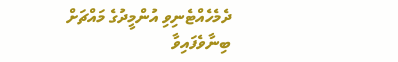ދެމެހެއްޓެނިވި އުންމީދުގެ މައްޗަށް ބިނާވެފައިވާ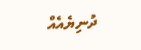ދުނިޔެއެއް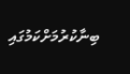ބިނާކުރުމަށްކަމުގައި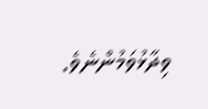ވިދާޅުވަމުންނެވެ.